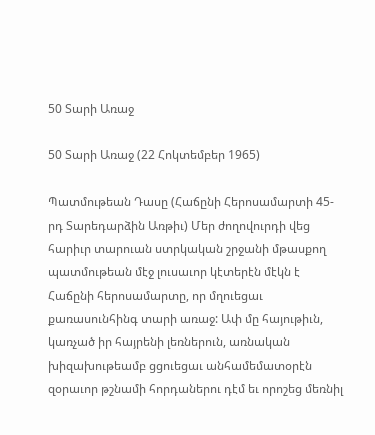50 Տարի Առաջ

50 Տարի Առաջ (22 Հոկտեմբեր 1965)

Պատմութեան Դասը (Հաճընի Հերոսամարտի 45-րդ Տարեդարձին Առթիւ) Մեր ժողովուրդի վեց հարիւր տարուան ստրկական շրջանի մթասքող պատմութեան մէջ լուսաւոր կէտերէն մէկն է Հաճընի հերոսամարտը, որ մղուեցաւ քառասունհինգ տարի առաջ: Ափ մը հայութիւն, կառչած իր հայրենի լեռներուն, առնական խիզախութեամբ ցցուեցաւ անհամեմատօրէն զօրաւոր թշնամի հորդաներու դէմ եւ որոշեց մեռնիլ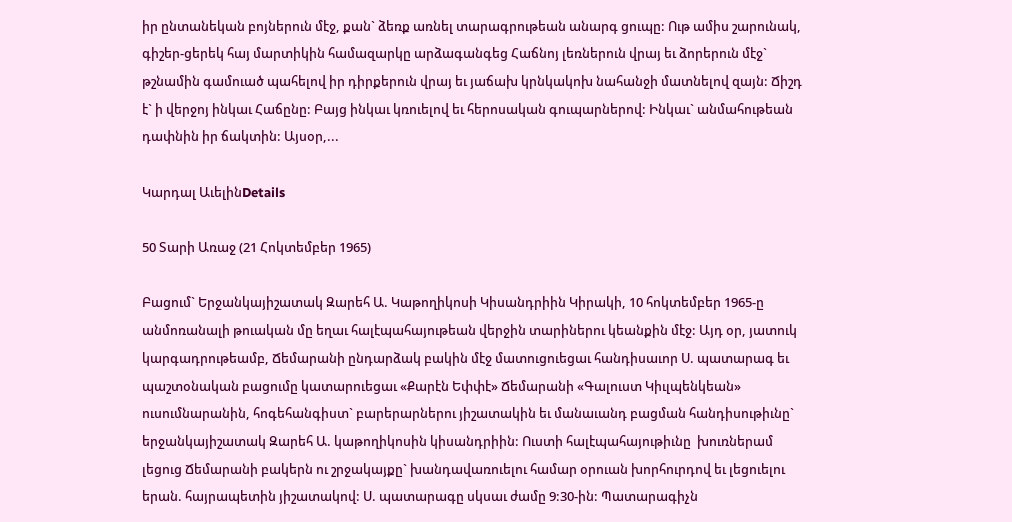իր ընտանեկան բոյներուն մէջ, քան` ձեռք առնել տարագրութեան անարգ ցուպը: Ութ ամիս շարունակ, գիշեր-ցերեկ հայ մարտիկին համազարկը արձագանգեց Հաճնոյ լեռներուն վրայ եւ ձորերուն մէջ` թշնամին գամուած պահելով իր դիրքերուն վրայ եւ յաճախ կրնկակոխ նահանջի մատնելով զայն: Ճիշդ է` ի վերջոյ ինկաւ Հաճընը: Բայց ինկաւ կռուելով եւ հերոսական գուպարներով: Ինկաւ` անմահութեան դափնին իր ճակտին: Այսօր,...

Կարդալ ԱւելինDetails

50 Տարի Առաջ (21 Հոկտեմբեր 1965)

Բացում` Երջանկայիշատակ Զարեհ Ա. Կաթողիկոսի Կիսանդրիին Կիրակի, 10 հոկտեմբեր 1965-ը անմոռանալի թուական մը եղաւ հալէպահայութեան վերջին տարիներու կեանքին մէջ: Այդ օր, յատուկ կարգադրութեամբ, Ճեմարանի ընդարձակ բակին մէջ մատուցուեցաւ հանդիսաւոր Ս. պատարագ եւ պաշտօնական բացումը կատարուեցաւ «Քարէն Եփփէ» Ճեմարանի «Գալուստ Կիւլպենկեան» ուսումնարանին, հոգեհանգիստ` բարերարներու յիշատակին եւ մանաւանդ բացման հանդիսութիւնը` երջանկայիշատակ Զարեհ Ա. կաթողիկոսին կիսանդրիին: Ուստի հալէպահայութիւնը  խուռներամ  լեցուց Ճեմարանի բակերն ու շրջակայքը` խանդավառուելու համար օրուան խորհուրդով եւ լեցուելու երան. հայրապետին յիշատակով: Ս. պատարագը սկսաւ ժամը 9:30-ին: Պատարագիչն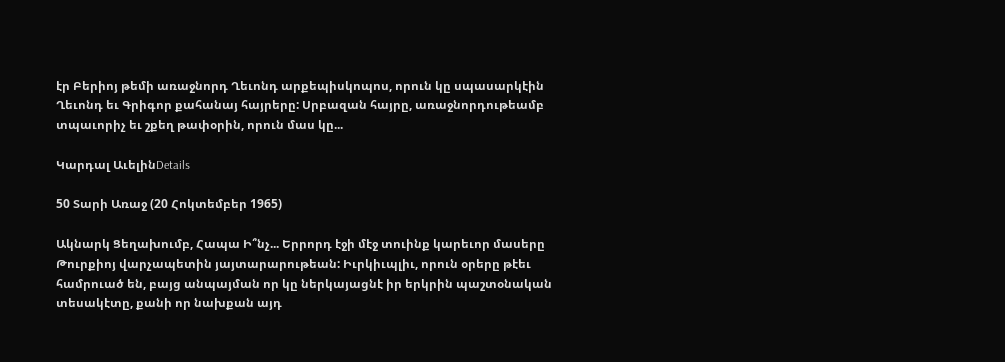էր Բերիոյ թեմի առաջնորդ Ղեւոնդ արքեպիսկոպոս, որուն կը սպասարկէին Ղեւոնդ եւ Գրիգոր քահանայ հայրերը: Սրբազան հայրը, առաջնորդութեամբ տպաւորիչ եւ շքեղ թափօրին, որուն մաս կը...

Կարդալ ԱւելինDetails

50 Տարի Առաջ (20 Հոկտեմբեր 1965)

Ակնարկ Ցեղախումբ, Հապա Ի՞նչ... Երրորդ էջի մէջ տուինք կարեւոր մասերը Թուրքիոյ վարչապետին յայտարարութեան: Իւրկիւպլիւ, որուն օրերը թէեւ համրուած են, բայց անպայման որ կը ներկայացնէ իր երկրին պաշտօնական տեսակէտը, քանի որ նախքան այդ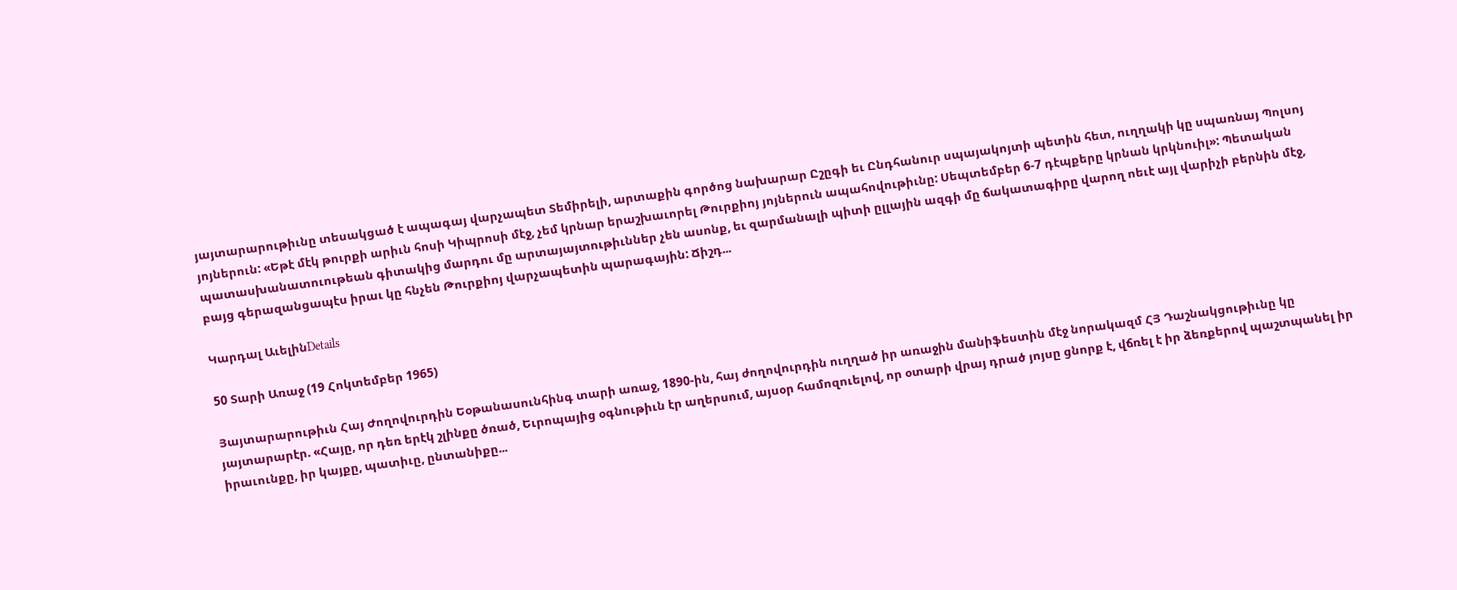յայտարարութիւնը տեսակցած է ապագայ վարչապետ Տեմիրելի, արտաքին գործոց նախարար Ըշըգի եւ Ընդհանուր սպայակոյտի պետին հետ, ուղղակի կը սպառնայ Պոլսոյ յոյներուն: «Եթէ մէկ թուրքի արիւն հոսի Կիպրոսի մէջ, չեմ կրնար երաշխաւորել Թուրքիոյ յոյներուն ապահովութիւնը: Սեպտեմբեր 6-7 դէպքերը կրնան կրկնուիլ»: Պետական պատասխանատուութեան գիտակից մարդու մը արտայայտութիւններ չեն ասոնք, եւ զարմանալի պիտի ըլլային ազգի մը ճակատագիրը վարող ոեւէ այլ վարիչի բերնին մէջ, բայց գերազանցապէս իրաւ կը հնչեն Թուրքիոյ վարչապետին պարագային: Ճիշդ...

Կարդալ ԱւելինDetails

50 Տարի Առաջ (19 Հոկտեմբեր 1965)

Յայտարարութիւն Հայ Ժողովուրդին Եօթանասունհինգ տարի առաջ, 1890-ին, հայ ժողովուրդին ուղղած իր առաջին մանիֆեստին մէջ նորակազմ ՀՅ Դաշնակցութիւնը կը յայտարարէր. «Հայը, որ դեռ երէկ շլինքը ծռած, Եւրոպայից օգնութիւն էր աղերսում, այսօր համոզուելով, որ օտարի վրայ դրած յոյսը ցնորք է, վճռել է իր ձեռքերով պաշտպանել իր իրաւունքը, իր կայքը, պատիւը, ընտանիքը...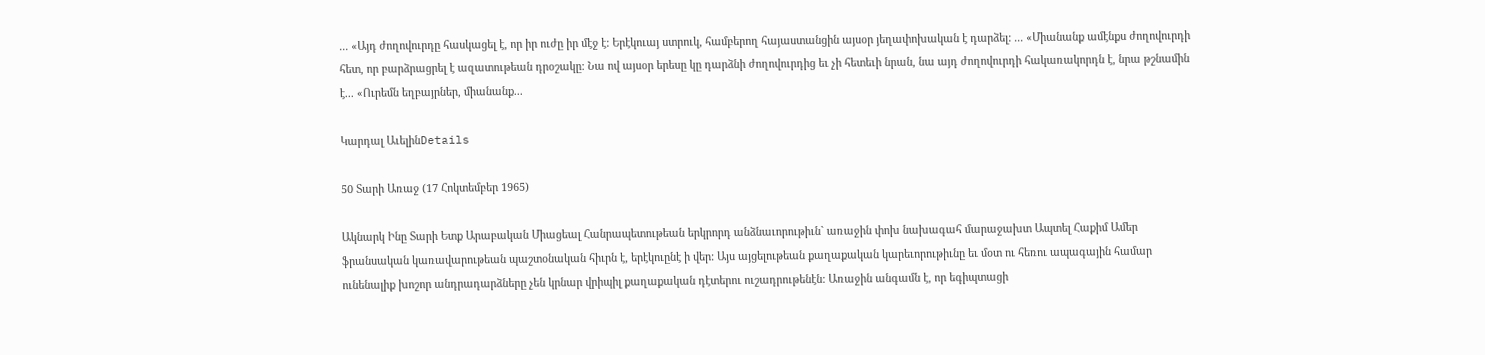... «Այդ ժողովուրդը հասկացել է, որ իր ուժը իր մէջ է: Երէկուայ ստրուկ, համբերող հայաստանցին այսօր յեղափոխական է դարձել: ... «Միանանք ամէնքս ժողովուրդի հետ, որ բարձրացրել է ազատութեան դրօշակը: Նա ով այսօր երեսը կը դարձնի ժողովուրդից եւ չի հետեւի նրան, նա այդ ժողովուրդի հակառակորդն է, նրա թշնամին է... «Ուրեմն եղբայրներ, միանանք...

Կարդալ ԱւելինDetails

50 Տարի Առաջ (17 Հոկտեմբեր 1965)

Ակնարկ Ինը Տարի Ետք Արաբական Միացեալ Հանրապետութեան երկրորդ անձնաւորութիւն` առաջին փոխ նախագահ մարաջախտ Ապտել Հաքիմ Ամեր ֆրանսական կառավարութեան պաշտօնական հիւրն է, երէկուընէ ի վեր: Այս այցելութեան քաղաքական կարեւորութիւնը եւ մօտ ու հեռու ապագային համար ունենալիք խոշոր անդրադարձները չեն կրնար վրիպիլ քաղաքական դէտերու ուշադրութենէն: Առաջին անգամն է, որ եգիպտացի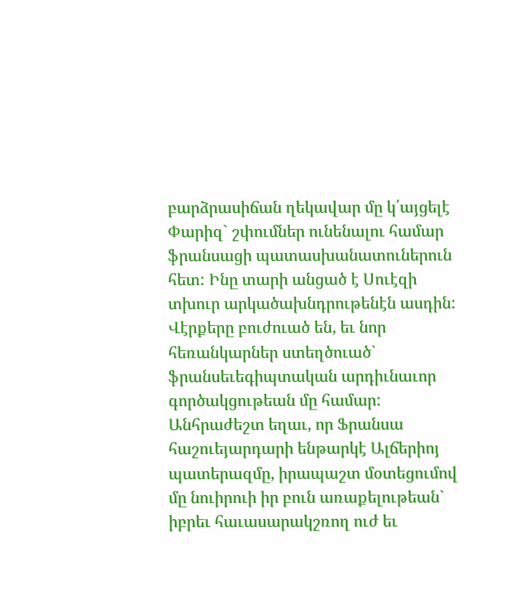բարձրասիճան ղեկավար մը կ՛այցելէ Փարիզ` շփումներ ունենալու համար ֆրանսացի պատասխանատուներուն հետ: Ինը տարի անցած է Սուէզի տխուր արկածախնդրութենէն ասդին: Վէրքերը բուժուած են, եւ նոր հեռանկարներ ստեղծուած` ֆրանսեւեգիպտական արդիւնաւոր գործակցութեան մը համար: Անհրաժեշտ եղաւ, որ Ֆրանսա հաշուեյարդարի ենթարկէ Ալճերիոյ պատերազմը, իրապաշտ մօտեցումով մը նուիրուի իր բուն առաքելութեան` իբրեւ հաւասարակշռող ուժ եւ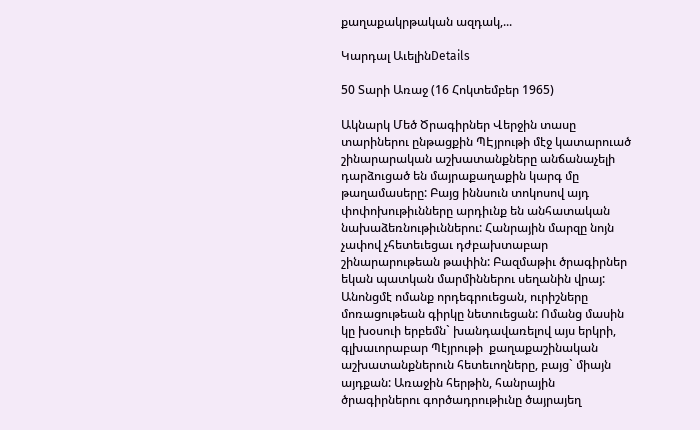քաղաքակրթական ազդակ,...

Կարդալ ԱւելինDetails

50 Տարի Առաջ (16 Հոկտեմբեր 1965)

Ակնարկ Մեծ Ծրագիրներ Վերջին տասը տարիներու ընթացքին ՊԷյրութի մէջ կատարուած շինարարական աշխատանքները անճանաչելի դարձուցած են մայրաքաղաքին կարգ մը թաղամասերը: Բայց իննսուն տոկոսով այդ փոփոխութիւնները արդիւնք են անհատական նախաձեռնութիւններու: Հանրային մարզը նոյն չափով չհետեւեցաւ դժբախտաբար շինարարութեան թափին: Բազմաթիւ ծրագիրներ եկան պատկան մարմիններու սեղանին վրայ: Անոնցմէ ոմանք որդեգրուեցան, ուրիշները մոռացութեան գիրկը նետուեցան: Ոմանց մասին կը խօսուի երբեմն` խանդավառելով այս երկրի, գլխաւորաբար Պէյրութի  քաղաքաշինական աշխատանքներուն հետեւողները, բայց` միայն այդքան: Առաջին հերթին, հանրային ծրագիրներու գործադրութիւնը ծայրայեղ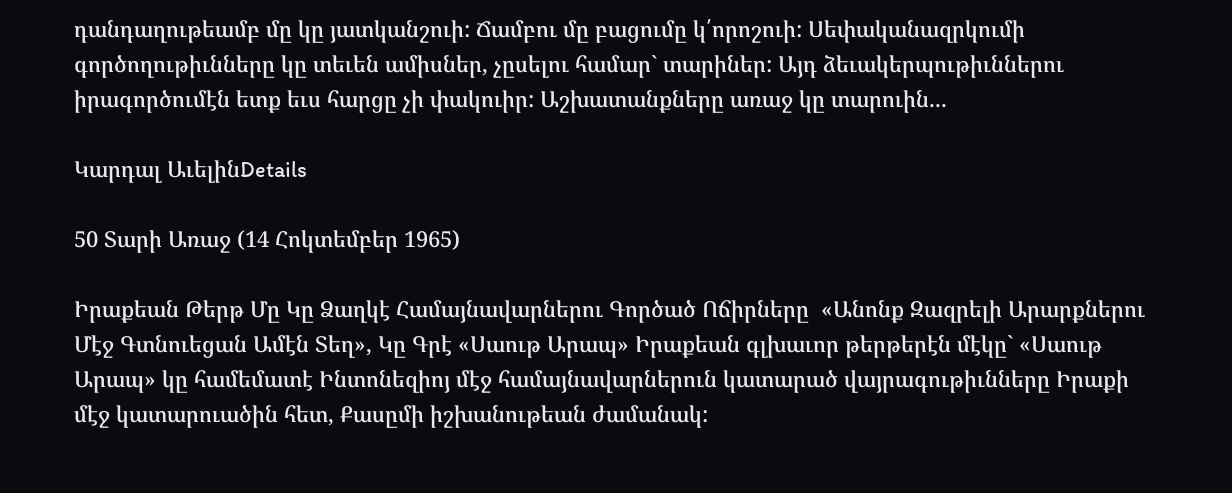դանդաղութեամբ մը կը յատկանշուի: Ճամբու մը բացումը կ՛որոշուի: Սեփականազրկումի գործողութիւնները կը տեւեն ամիսներ, չըսելու համար` տարիներ: Այդ ձեւակերպութիւններու իրագործումէն ետք եւս հարցը չի փակուիր: Աշխատանքները առաջ կը տարուին...

Կարդալ ԱւելինDetails

50 Տարի Առաջ (14 Հոկտեմբեր 1965)

Իրաքեան Թերթ Մը Կը Ձաղկէ Համայնավարներու Գործած Ոճիրները  «Անոնք Զազրելի Արարքներու Մէջ Գտնուեցան Ամէն Տեղ», Կը Գրէ «Սաութ Արապ» Իրաքեան գլխաւոր թերթերէն մէկը` «Սաութ Արապ» կը համեմատէ Ինտոնեզիոյ մէջ համայնավարներուն կատարած վայրագութիւնները Իրաքի մէջ կատարուածին հետ, Քասըմի իշխանութեան ժամանակ: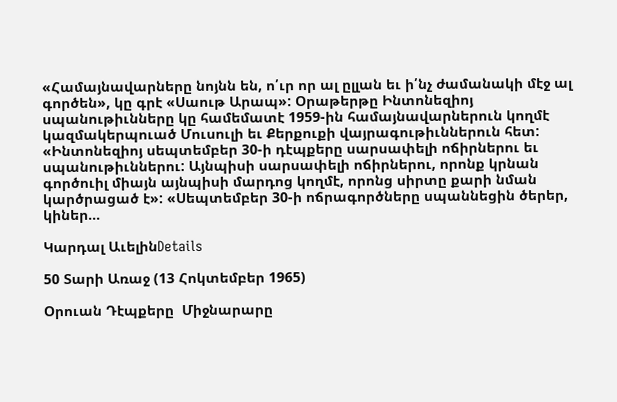«Համայնավարները նոյնն են, ո՛ւր որ ալ ըլլան եւ ի՛նչ ժամանակի մէջ ալ գործեն», կը գրէ «Սաութ Արապ»: Օրաթերթը Ինտոնեզիոյ սպանութիւնները կը համեմատէ 1959-ին համայնավարներուն կողմէ կազմակերպուած Մուսուլի եւ Քերքուքի վայրագութիւններուն հետ: «Ինտոնեզիոյ սեպտեմբեր 30-ի դէպքերը սարսափելի ոճիրներու եւ սպանութիւններու: Այնպիսի սարսափելի ոճիրներու, որոնք կրնան գործուիլ միայն այնպիսի մարդոց կողմէ, որոնց սիրտը քարի նման կարծրացած է»: «Սեպտեմբեր 30-ի ոճրագործները սպաննեցին ծերեր, կիներ...

Կարդալ ԱւելինDetails

50 Տարի Առաջ (13 Հոկտեմբեր 1965)

Օրուան Դէպքերը  Միջնարարը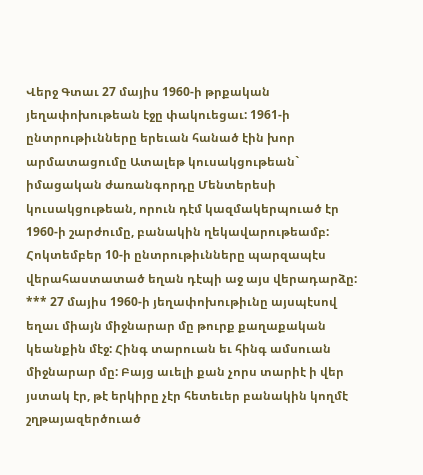Վերջ Գտաւ 27 մայիս 1960-ի թրքական յեղափոխութեան էջը փակուեցաւ: 1961-ի ընտրութիւնները երեւան հանած էին խոր արմատացումը Ատալեթ կուսակցութեան` իմացական ժառանգորդը Մենտերեսի կուսակցութեան, որուն դէմ կազմակերպուած էր 1960-ի շարժումը, բանակին ղեկավարութեամբ: Հոկտեմբեր 10-ի ընտրութիւնները պարզապէս վերահաստատած եղան դէպի աջ այս վերադարձը: *** 27 մայիս 1960-ի յեղափոխութիւնը այսպէսով եղաւ միայն միջնարար մը թուրք քաղաքական կեանքին մէջ: Հինգ տարուան եւ հինգ ամսուան միջնարար մը: Բայց աւելի քան չորս տարիէ ի վեր յստակ էր, թէ երկիրը չէր հետեւեր բանակին կողմէ շղթայազերծուած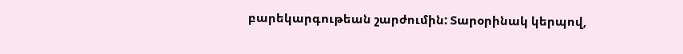բարեկարգութեան շարժումին: Տարօրինակ կերպով,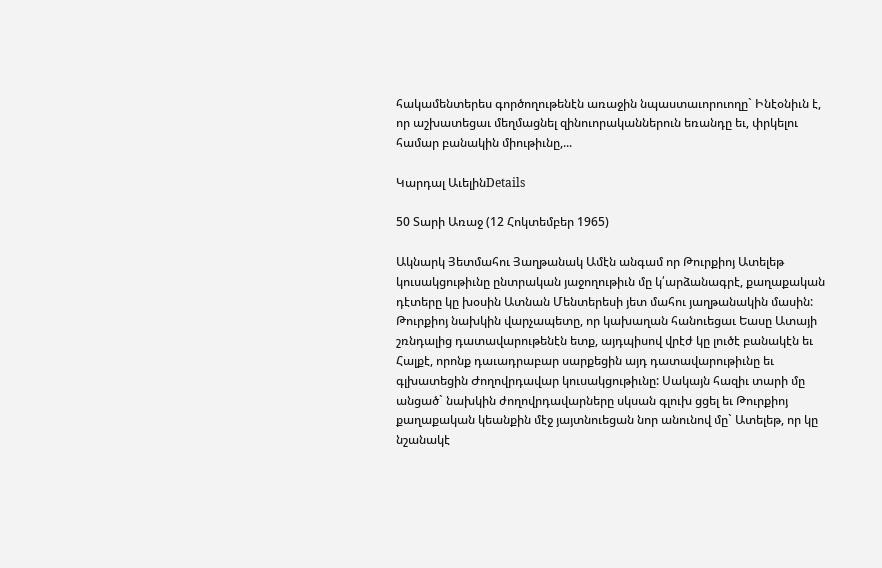հակամենտերես գործողութենէն առաջին նպաստաւորուողը` Ինէօնիւն է, որ աշխատեցաւ մեղմացնել զինուորականներուն եռանդը եւ, փրկելու համար բանակին միութիւնը,...

Կարդալ ԱւելինDetails

50 Տարի Առաջ (12 Հոկտեմբեր 1965)

Ակնարկ Յետմահու Յաղթանակ Ամէն անգամ որ Թուրքիոյ Ատելեթ կուսակցութիւնը ընտրական յաջողութիւն մը կ՛արձանագրէ, քաղաքական դէտերը կը խօսին Ատնան Մենտերեսի յետ մահու յաղթանակին մասին: Թուրքիոյ նախկին վարչապետը, որ կախաղան հանուեցաւ Եասը Ատայի շռնդալից դատավարութենէն ետք, այդպիսով վրէժ կը լուծէ բանակէն եւ Հալքէ, որոնք դաւադրաբար սարքեցին այդ դատավարութիւնը եւ գլխատեցին Ժողովրդավար կուսակցութիւնը: Սակայն հազիւ տարի մը անցած` նախկին ժողովրդավարները սկսան գլուխ ցցել եւ Թուրքիոյ քաղաքական կեանքին մէջ յայտնուեցան նոր անունով մը` Ատելեթ, որ կը նշանակէ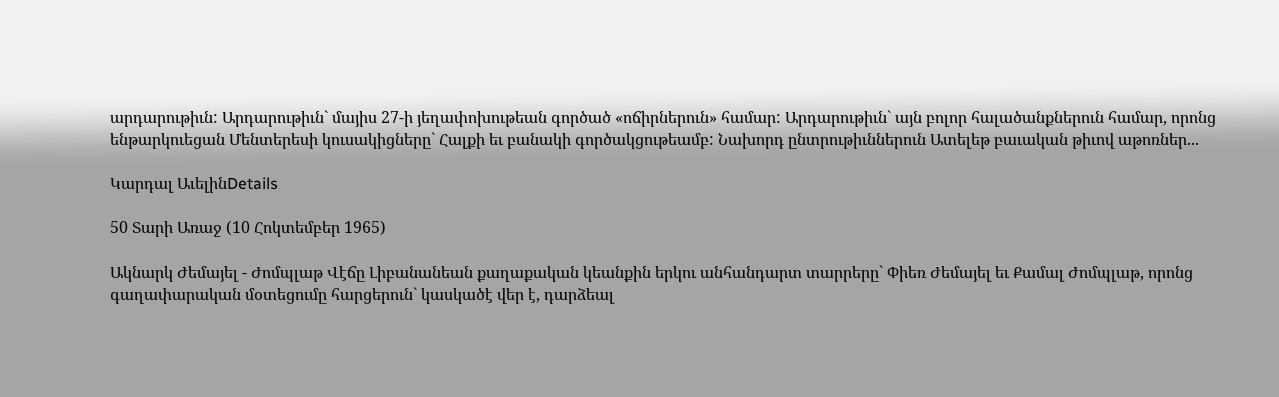արդարութիւն: Արդարութիւն` մայիս 27-ի յեղափոխութեան գործած «ոճիրներուն» համար: Արդարութիւն` այն բոլոր հալածանքներուն համար, որոնց ենթարկուեցան Մենտերեսի կուսակիցները` Հալքի եւ բանակի գործակցութեամբ: Նախորդ ընտրութիւններուն Ատելեթ բաւական թիւով աթոռներ...

Կարդալ ԱւելինDetails

50 Տարի Առաջ (10 Հոկտեմբեր 1965)

Ակնարկ Ժեմայել - Ժոմպլաթ Վէճը Լիբանանեան քաղաքական կեանքին երկու անհանդարտ տարրերը` Փիեռ Ժեմայել եւ Քամալ Ժոմպլաթ, որոնց գաղափարական մօտեցումը հարցերուն` կասկածէ վեր է, դարձեալ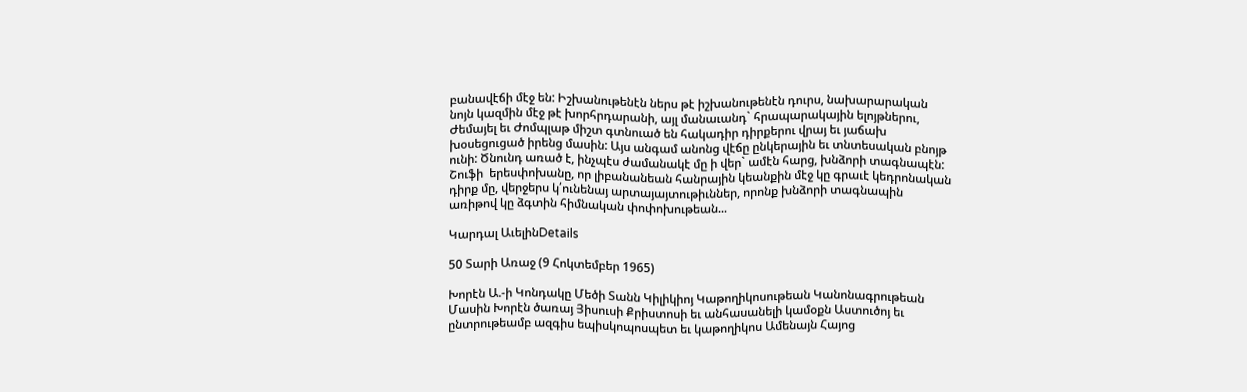բանավէճի մէջ են: Իշխանութենէն ներս թէ իշխանութենէն դուրս, նախարարական նոյն կազմին մէջ թէ խորհրդարանի, այլ մանաւանդ` հրապարակային ելոյթներու, Ժեմայել եւ Ժոմպլաթ միշտ գտնուած են հակադիր դիրքերու վրայ եւ յաճախ խօսեցուցած իրենց մասին: Այս անգամ անոնց վէճը ընկերային եւ տնտեսական բնոյթ ունի: Ծնունդ առած է, ինչպէս ժամանակէ մը ի վեր` ամէն հարց, խնձորի տագնապէն: Շուֆի  երեսփոխանը, որ լիբանանեան հանրային կեանքին մէջ կը գրաւէ կեդրոնական դիրք մը, վերջերս կ՛ունենայ արտայայտութիւններ, որոնք խնձորի տագնապին առիթով կը ձգտին հիմնական փոփոխութեան...

Կարդալ ԱւելինDetails

50 Տարի Առաջ (9 Հոկտեմբեր 1965)

Խորէն Ա.-ի Կոնդակը Մեծի Տանն Կիլիկիոյ Կաթողիկոսութեան Կանոնագրութեան Մասին Խորէն ծառայ Յիսուսի Քրիստոսի եւ անհասանելի կամօքն Աստուծոյ եւ ընտրութեամբ ազգիս եպիսկոպոսպետ եւ կաթողիկոս Ամենայն Հայոց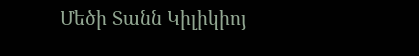Մեծի Տանն Կիլիկիոյ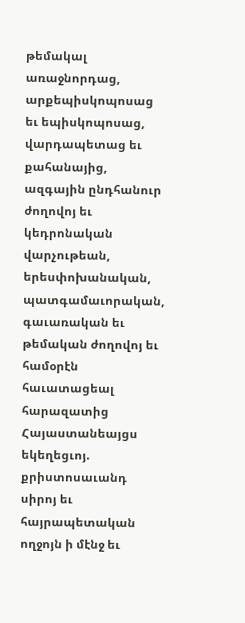թեմակալ առաջնորդաց, արքեպիսկոպոսաց եւ եպիսկոպոսաց, վարդապետաց եւ քահանայից, ազգային ընդհանուր ժողովոյ եւ կեդրոնական վարչութեան, երեսփոխանական, պատգամաւորական, գաւառական եւ թեմական ժողովոյ եւ համօրէն հաւատացեալ հարազատից Հայաստանեայցս եկեղեցւոյ. քրիստոսաւանդ սիրոյ եւ հայրապետական ողջոյն ի մէնջ եւ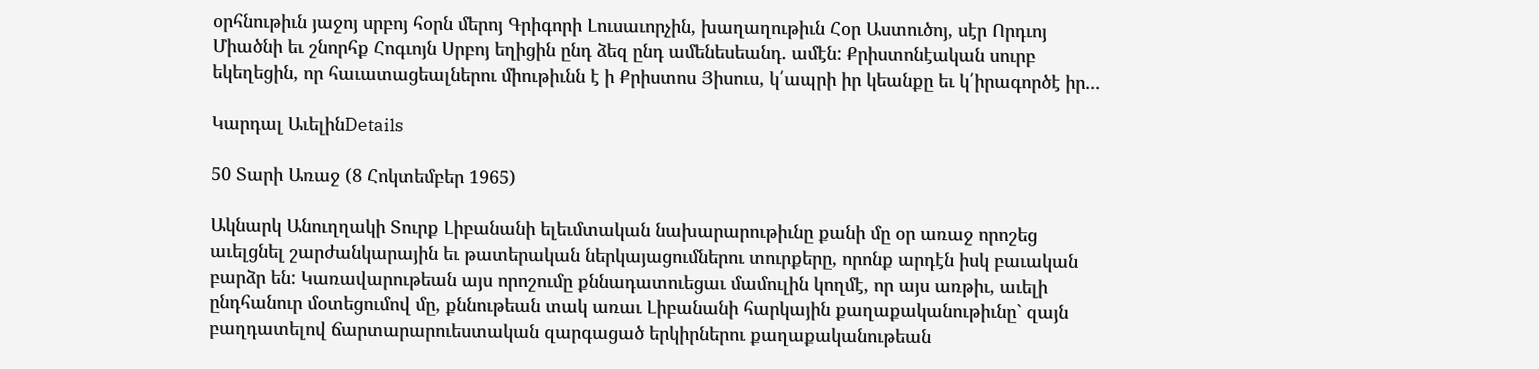օրհնութիւն յաջոյ սրբոյ հօրն մերոյ Գրիգորի Լուսաւորչին, խաղաղութիւն Հօր Աստուծոյ, սէր Որդւոյ Միածնի եւ շնորհք Հոգւոյն Սրբոյ եղիցին ընդ ձեզ ընդ ամենեսեանդ. ամէն: Քրիստոնէական սուրբ եկեղեցին, որ հաւատացեալներու միութիւնն է ի Քրիստոս Յիսուս, կ՛ապրի իր կեանքը եւ կ՛իրագործէ իր...

Կարդալ ԱւելինDetails

50 Տարի Առաջ (8 Հոկտեմբեր 1965)

Ակնարկ Անուղղակի Տուրք Լիբանանի ելեւմտական նախարարութիւնը քանի մը օր առաջ որոշեց աւելցնել շարժանկարային եւ թատերական ներկայացումներու տուրքերը, որոնք արդէն իսկ բաւական բարձր են: Կառավարութեան այս որոշումը քննադատուեցաւ մամուլին կողմէ, որ այս առթիւ, աւելի ընդհանուր մօտեցումով մը, քննութեան տակ առաւ Լիբանանի հարկային քաղաքականութիւնը` զայն բաղդատելով ճարտարարուեստական զարգացած երկիրներու քաղաքականութեան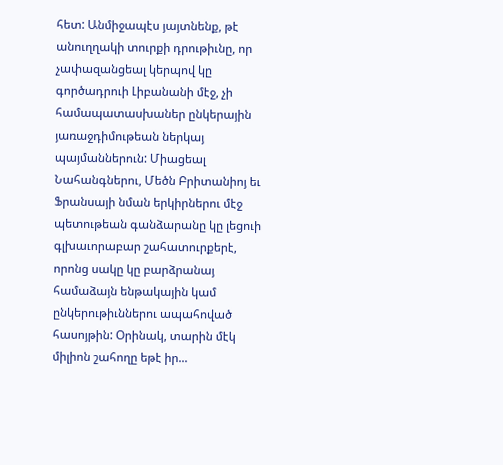հետ: Անմիջապէս յայտնենք, թէ անուղղակի տուրքի դրութիւնը, որ չափազանցեալ կերպով կը գործադրուի Լիբանանի մէջ, չի համապատասխաներ ընկերային յառաջդիմութեան ներկայ պայմաններուն: Միացեալ Նահանգներու, Մեծն Բրիտանիոյ եւ Ֆրանսայի նման երկիրներու մէջ պետութեան գանձարանը կը լեցուի գլխաւորաբար շահատուրքերէ, որոնց սակը կը բարձրանայ համաձայն ենթակային կամ ընկերութիւններու ապահոված հասոյթին: Օրինակ, տարին մէկ միլիոն շահողը եթէ իր...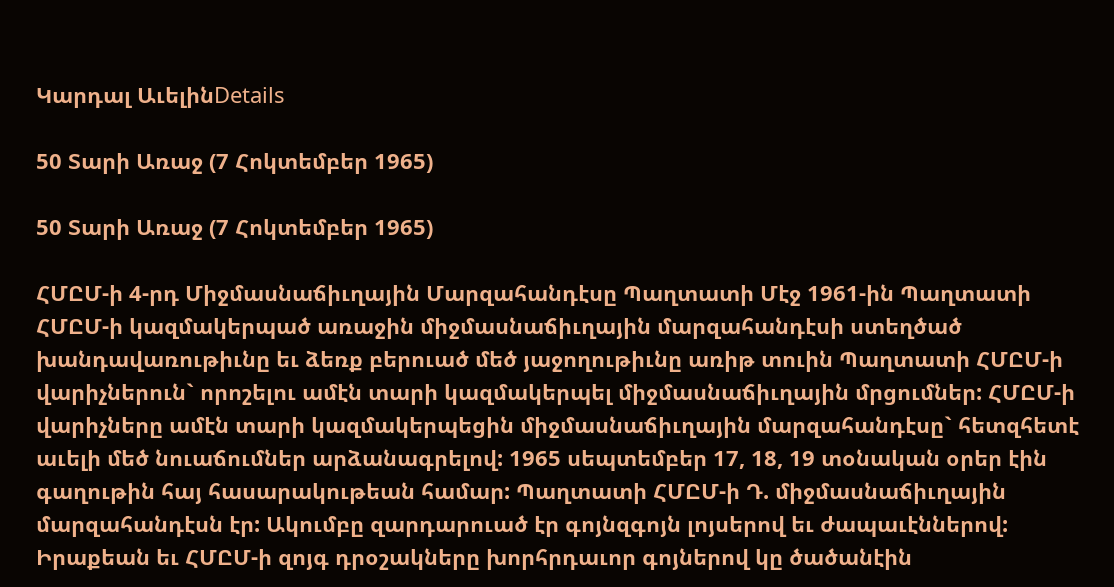Կարդալ ԱւելինDetails

50 Տարի Առաջ (7 Հոկտեմբեր 1965)

50 Տարի Առաջ (7 Հոկտեմբեր 1965)

ՀՄԸՄ-ի 4-րդ Միջմասնաճիւղային Մարզահանդէսը Պաղտատի Մէջ 1961-ին Պաղտատի ՀՄԸՄ-ի կազմակերպած առաջին միջմասնաճիւղային մարզահանդէսի ստեղծած խանդավառութիւնը եւ ձեռք բերուած մեծ յաջողութիւնը առիթ տուին Պաղտատի ՀՄԸՄ-ի վարիչներուն` որոշելու ամէն տարի կազմակերպել միջմասնաճիւղային մրցումներ: ՀՄԸՄ-ի վարիչները ամէն տարի կազմակերպեցին միջմասնաճիւղային մարզահանդէսը` հետզհետէ աւելի մեծ նուաճումներ արձանագրելով: 1965 սեպտեմբեր 17, 18, 19 տօնական օրեր էին գաղութին հայ հասարակութեան համար: Պաղտատի ՀՄԸՄ-ի Դ. միջմասնաճիւղային մարզահանդէսն էր: Ակումբը զարդարուած էր գոյնզգոյն լոյսերով եւ ժապաւէններով: Իրաքեան եւ ՀՄԸՄ-ի զոյգ դրօշակները խորհրդաւոր գոյներով կը ծածանէին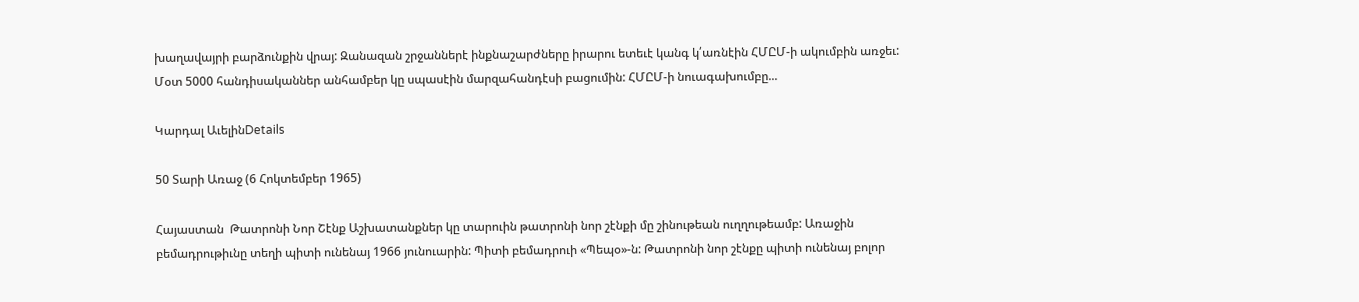խաղավայրի բարձունքին վրայ: Զանազան շրջաններէ ինքնաշարժները իրարու ետեւէ կանգ կ՛առնէին ՀՄԸՄ-ի ակումբին առջեւ: Մօտ 5000 հանդիսականներ անհամբեր կը սպասէին մարզահանդէսի բացումին: ՀՄԸՄ-ի նուագախումբը...

Կարդալ ԱւելինDetails

50 Տարի Առաջ (6 Հոկտեմբեր 1965)

Հայաստան  Թատրոնի Նոր Շէնք Աշխատանքներ կը տարուին թատրոնի նոր շէնքի մը շինութեան ուղղութեամբ: Առաջին բեմադրութիւնը տեղի պիտի ունենայ 1966 յունուարին: Պիտի բեմադրուի «Պեպօ»-ն: Թատրոնի նոր շէնքը պիտի ունենայ բոլոր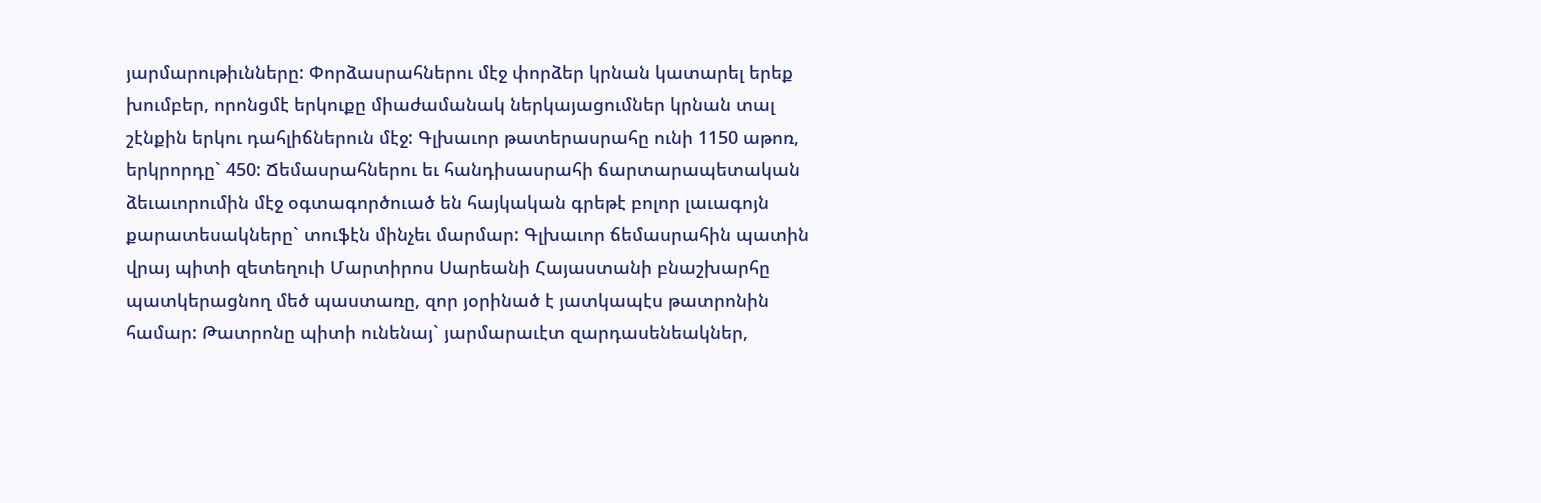յարմարութիւնները: Փորձասրահներու մէջ փորձեր կրնան կատարել երեք խումբեր, որոնցմէ երկուքը միաժամանակ ներկայացումներ կրնան տալ շէնքին երկու դահլիճներուն մէջ: Գլխաւոր թատերասրահը ունի 1150 աթոռ, երկրորդը` 450: Ճեմասրահներու եւ հանդիսասրահի ճարտարապետական ձեւաւորումին մէջ օգտագործուած են հայկական գրեթէ բոլոր լաւագոյն քարատեսակները` տուֆէն մինչեւ մարմար: Գլխաւոր ճեմասրահին պատին վրայ պիտի զետեղուի Մարտիրոս Սարեանի Հայաստանի բնաշխարհը պատկերացնող մեծ պաստառը, զոր յօրինած է յատկապէս թատրոնին համար: Թատրոնը պիտի ունենայ` յարմարաւէտ զարդասենեակներ,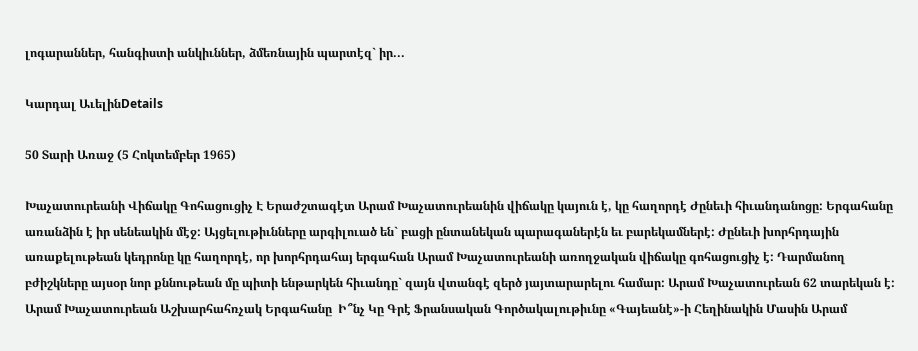լոգարաններ, հանգիստի անկիւններ, ձմեռնային պարտէզ` իր...

Կարդալ ԱւելինDetails

50 Տարի Առաջ (5 Հոկտեմբեր 1965)

Խաչատուրեանի Վիճակը Գոհացուցիչ Է Երաժշտագէտ Արամ Խաչատուրեանին վիճակը կայուն է, կը հաղորդէ Ժընեւի հիւանդանոցը: Երգահանը առանձին է իր սենեակին մէջ: Այցելութիւնները արգիլուած են` բացի ընտանեկան պարագաներէն եւ բարեկամներէ: Ժընեւի խորհրդային առաքելութեան կեդրոնը կը հաղորդէ, որ խորհրդահայ երգահան Արամ Խաչատուրեանի առողջական վիճակը գոհացուցիչ է: Դարմանող բժիշկները այսօր նոր քննութեան մը պիտի ենթարկեն հիւանդը` զայն վտանգէ զերծ յայտարարելու համար: Արամ Խաչատուրեան 62 տարեկան է:   Արամ Խաչատուրեան Աշխարհահռչակ Երգահանը  Ի՞նչ Կը Գրէ Ֆրանսական Գործակալութիւնը «Գայեանէ»-ի Հեղինակին Մասին Արամ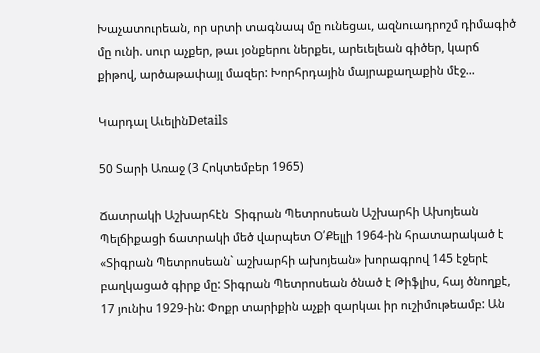Խաչատուրեան, որ սրտի տագնապ մը ունեցաւ, ազնուադրոշմ դիմագիծ մը ունի. սուր աչքեր, թաւ յօնքերու ներքեւ, արեւելեան գիծեր, կարճ քիթով, արծաթափայլ մազեր: Խորհրդային մայրաքաղաքին մէջ...

Կարդալ ԱւելինDetails

50 Տարի Առաջ (3 Հոկտեմբեր 1965)

Ճատրակի Աշխարհէն  Տիգրան Պետրոսեան Աշխարհի Ախոյեան Պելճիքացի ճատրակի մեծ վարպետ Օ՛Քելլի 1964-ին հրատարակած է «Տիգրան Պետրոսեան` աշխարհի ախոյեան» խորագրով 145 էջերէ բաղկացած գիրք մը: Տիգրան Պետրոսեան ծնած է Թիֆլիս, հայ ծնողքէ, 17 յունիս 1929-ին: Փոքր տարիքին աչքի զարկաւ իր ուշիմութեամբ: Ան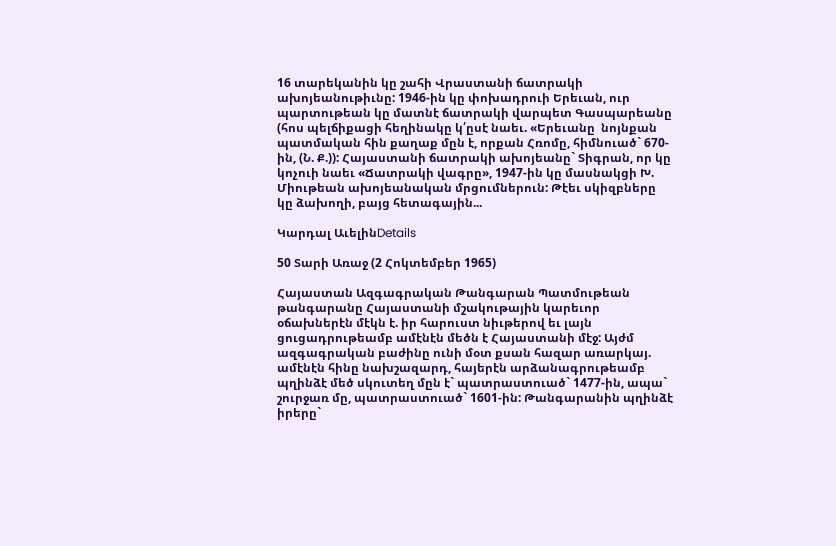16 տարեկանին կը շահի Վրաստանի ճատրակի ախոյեանութիւնը: 1946-ին կը փոխադրուի Երեւան, ուր պարտութեան կը մատնէ ճատրակի վարպետ Գասպարեանը (հոս պելճիքացի հեղինակը կ՛ըսէ նաեւ. «Երեւանը  նոյնքան պատմական հին քաղաք մըն է, որքան Հռոմը, հիմնուած` 670-ին, (Ն. Ք.)): Հայաստանի ճատրակի ախոյեանը` Տիգրան, որ կը կոչուի նաեւ «Ճատրակի վագրը», 1947-ին կը մասնակցի Խ. Միութեան ախոյեանական մրցումներուն: Թէեւ սկիզբները կը ձախողի, բայց հետագային...

Կարդալ ԱւելինDetails

50 Տարի Առաջ (2 Հոկտեմբեր 1965)

Հայաստան Ազգագրական Թանգարան Պատմութեան թանգարանը Հայաստանի մշակութային կարեւոր օճախներէն մէկն է. իր հարուստ նիւթերով եւ լայն ցուցադրութեամբ ամէնէն մեծն է Հայաստանի մէջ: Այժմ ազգագրական բաժինը ունի մօտ քսան հազար առարկայ. ամէնէն հինը նախշազարդ, հայերէն արձանագրութեամբ պղինձէ մեծ սկուտեղ մըն է` պատրաստուած` 1477-ին, ապա` շուրջառ մը, պատրաստուած` 1601-ին: Թանգարանին պղինձէ իրերը`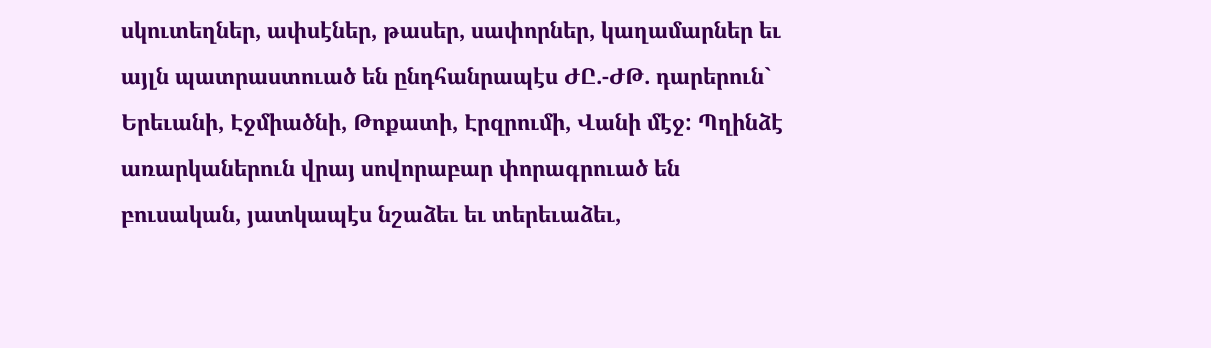սկուտեղներ, ափսէներ, թասեր, սափորներ, կաղամարներ եւ այլն պատրաստուած են ընդհանրապէս ԺԸ.-ԺԹ. դարերուն` Երեւանի, Էջմիածնի, Թոքատի, Էրզրումի, Վանի մէջ: Պղինձէ առարկաներուն վրայ սովորաբար փորագրուած են բուսական, յատկապէս նշաձեւ եւ տերեւաձեւ,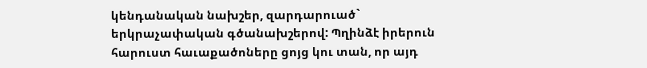կենդանական նախշեր, զարդարուած` երկրաչափական գծանախշերով: Պղինձէ իրերուն հարուստ հաւաքածոները ցոյց կու տան, որ այդ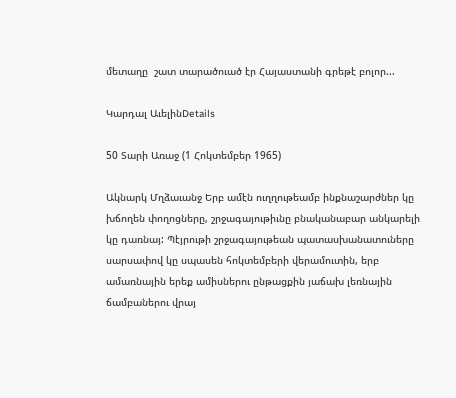մետաղը  շատ տարածուած էր Հայաստանի գրեթէ բոլոր...

Կարդալ ԱւելինDetails

50 Տարի Առաջ (1 Հոկտեմբեր 1965)

Ակնարկ Մղձաւանջ Երբ ամէն ուղղութեամբ ինքնաշարժներ կը խճողեն փողոցները, շրջագայութիւնը բնականաբար անկարելի կը դառնայ: Պէյրութի շրջագայութեան պատասխանատուները սարսափով կը սպասեն հոկտեմբերի վերամուտին, երբ ամառնային երեք ամիսներու ընթացքին յաճախ լեռնային ճամբաներու վրայ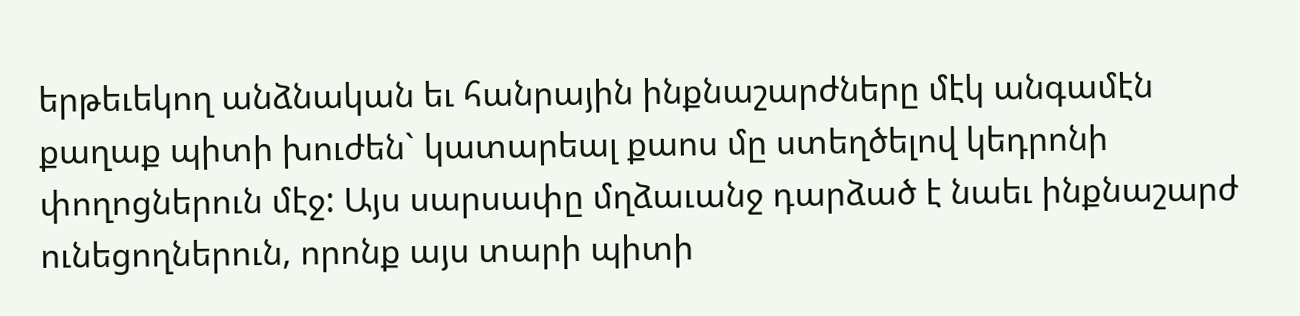երթեւեկող անձնական եւ հանրային ինքնաշարժները մէկ անգամէն քաղաք պիտի խուժեն` կատարեալ քաոս մը ստեղծելով կեդրոնի փողոցներուն մէջ: Այս սարսափը մղձաւանջ դարձած է նաեւ ինքնաշարժ ունեցողներուն, որոնք այս տարի պիտի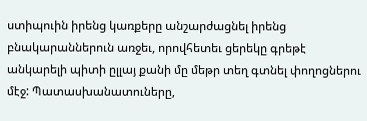ստիպուին իրենց կառքերը անշարժացնել իրենց բնակարաններուն առջեւ, որովհետեւ ցերեկը գրեթէ անկարելի պիտի ըլլայ քանի մը մեթր տեղ գտնել փողոցներու մէջ: Պատասխանատուները,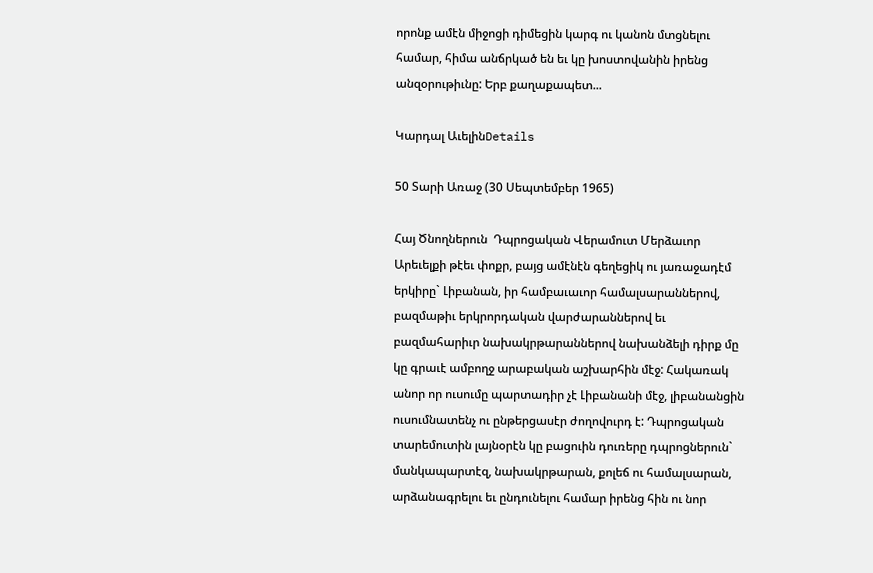որոնք ամէն միջոցի դիմեցին կարգ ու կանոն մտցնելու համար, հիմա անճրկած են եւ կը խոստովանին իրենց անզօրութիւնը: Երբ քաղաքապետ...

Կարդալ ԱւելինDetails

50 Տարի Առաջ (30 Սեպտեմբեր 1965)

Հայ Ծնողներուն  Դպրոցական Վերամուտ Մերձաւոր Արեւելքի թէեւ փոքր, բայց ամէնէն գեղեցիկ ու յառաջադէմ երկիրը` Լիբանան, իր համբաւաւոր համալսարաններով, բազմաթիւ երկրորդական վարժարաններով եւ բազմահարիւր նախակրթարաններով նախանձելի դիրք մը կը գրաւէ ամբողջ արաբական աշխարհին մէջ: Հակառակ անոր որ ուսումը պարտադիր չէ Լիբանանի մէջ, լիբանանցին ուսումնատենչ ու ընթերցասէր ժողովուրդ է: Դպրոցական տարեմուտին լայնօրէն կը բացուին դուռերը դպրոցներուն` մանկապարտէզ, նախակրթարան, քոլեճ ու համալսարան, արձանագրելու եւ ընդունելու համար իրենց հին ու նոր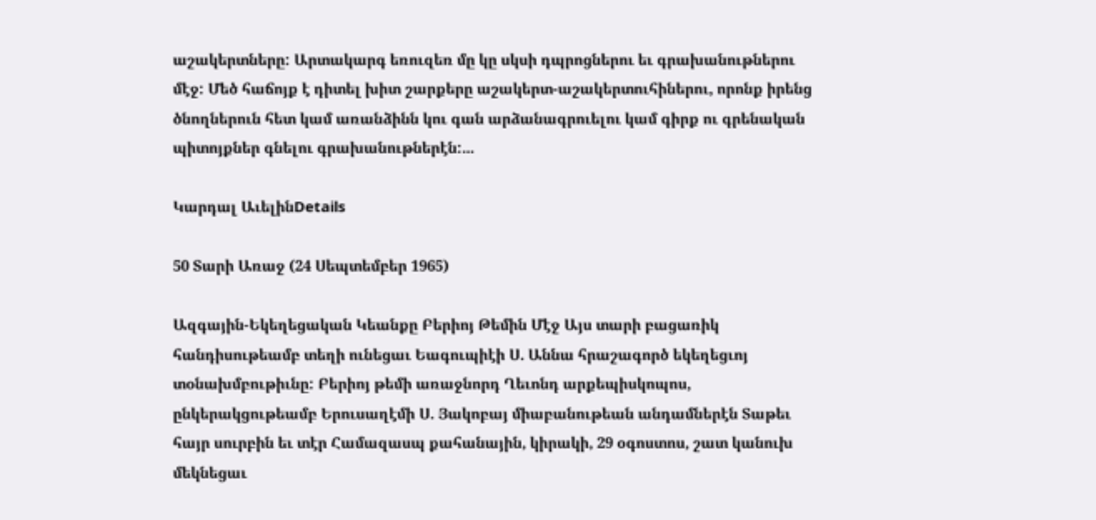աշակերտները: Արտակարգ եռուզեռ մը կը սկսի դպրոցներու եւ գրախանութներու մէջ: Մեծ հաճոյք է դիտել խիտ շարքերը աշակերտ-աշակերտուհիներու, որոնք իրենց ծնողներուն հետ կամ առանձինն կու գան արձանագրուելու կամ գիրք ու գրենական պիտոյքներ գնելու գրախանութներէն:...

Կարդալ ԱւելինDetails

50 Տարի Առաջ (24 Սեպտեմբեր 1965)

Ազգային-Եկեղեցական Կեանքը Բերիոյ Թեմին Մէջ Այս տարի բացառիկ հանդիսութեամբ տեղի ունեցաւ Եագուպիէի Ս. Աննա հրաշագործ եկեղեցւոյ տօնախմբութիւնը: Բերիոյ թեմի առաջնորդ Ղեւոնդ արքեպիսկոպոս, ընկերակցութեամբ Երուսաղէմի Ս. Յակոբայ միաբանութեան անդամներէն Տաթեւ հայր սուրբին եւ տէր Համազասպ քահանային, կիրակի, 29 օգոստոս, շատ կանուխ մեկնեցաւ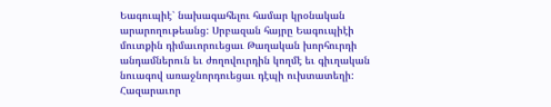Եագուպիէ` նախագահելու համար կրօնական արարողութեանց: Սրբազան հայրը Եագուպիէի մուտքին դիմաւորուեցաւ Թաղական խորհուրդի անդամներուն եւ ժողովուրդին կողմէ եւ գիւղական նուագով առաջնորդուեցաւ դէպի ուխտատեղի: Հազարաւոր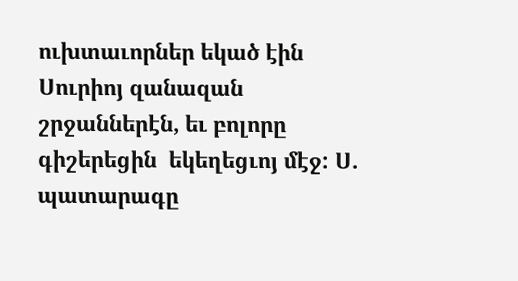ուխտաւորներ եկած էին Սուրիոյ զանազան շրջաններէն, եւ բոլորը գիշերեցին  եկեղեցւոյ մէջ: Ս. պատարագը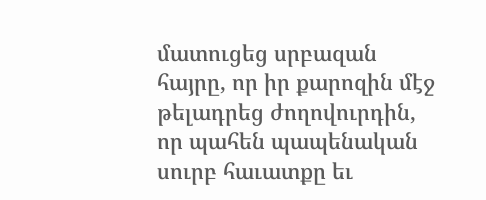մատուցեց սրբազան հայրը, որ իր քարոզին մէջ թելադրեց ժողովուրդին, որ պահեն պապենական սուրբ հաւատքը եւ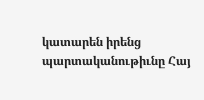կատարեն իրենց պարտականութիւնը Հայ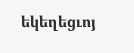եկեղեցւոյ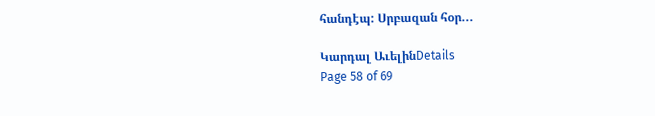հանդէպ: Սրբազան հօր...

Կարդալ ԱւելինDetails
Page 58 of 69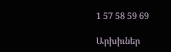1 57 58 59 69

Արխիւներ